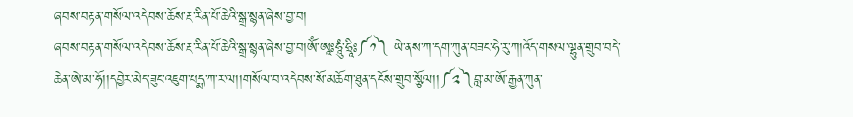ཞབས་བརྟན་གསོལ་འདེབས་ཆོས་རྔ་རིན་པོ་ཆེའི་སྒྲ་སྙན་ཞེས་བྱ་བ།
ཞབས་བརྟན་གསོལ་འདེབས་ཆོས་རྔ་རིན་པོ་ཆེའི་སྒྲ་སྙན་ཞེས་བྱ་བ།ཨོཾ་ཨཱཿཧཱུཾ་ཧྲཱིཿ༼༡༽ ཡེ་ནས་ཀ་དག་ཀུན་བཟང་ཧེ་རུ་ཀ།འོད་གསལ་ལྷུན་གྲུབ་བདེ་ཆེན་ཨེ་མ་ཧོ།།དབྱེར་མེད་ཟུང་འཇུག་པདྨ་ཀ་ར་ལ།།གསོལ་བ་འདེབས་སོ་མཆོག་ཐུན་དངོས་གྲུབ་སྩོལ།།༼༢༽བླ་མ་ཨོ་རྒྱན་ཀུན་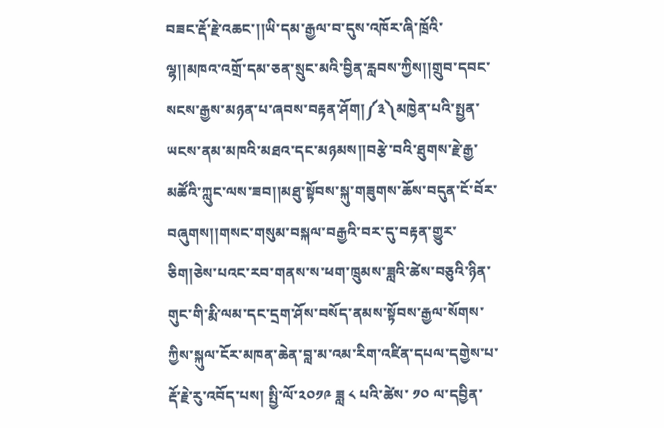བཟང་རྡོ་རྗེ་འཆང་།།ཡི་དམ་རྒྱལ་བ་དུས་འཁོར་ཞི་ཁྲོའི་ལྷ།།མཁའ་འགྲོ་དམ་ཅན་སྲུང་མའི་བྱིན་རླབས་ཀྱིས།།གྲུབ་དབང་སངས་རྒྱས་མཉན་པ་ཞབས་བརྟན་ཤོག།༼༣༽མཁྱེན་པའི་སྤྱན་ཡངས་ནམ་མཁའི་མཐའ་དང་མཉམས།།བརྩེ་བའི་ཐུགས་རྗེ་རྒྱ་མཚོའི་ཀླུང་ལས་ཟབ།།མཐུ་སྟོབས་སྐུ་གཟུགས་ཆོས་བདུན་ངོ་བོར་བཞུགས།།གསང་གསུམ་བསྐལ་བརྒྱའི་བར་དུ་བརྟན་གྱུར་ཅིག།ཅེས་པའང་རབ་གནས་ས་ཕག་ཁྲུམས་ཟླའི་ཚེས་བཅུའི་ཉིན་གུང་གི་རྨི་ལམ་དང་དྲག་ཤོས་བསོད་ནམས་སྟོབས་རྒྱལ་སོགས་ཀྱིས་སྐུལ་ངོར་མཁན་ཆེན་བླ་མ་འམ་རིག་འཛིན་དཔལ་དགྱེས་པ་རྡོ་རྗེ་རུ་འབོད་པས། སྤྱི་ལོ་༢༠༡༩ ཟླ ༨ པའི་ཚེས་ ༡༠ ལ་དབྱིན་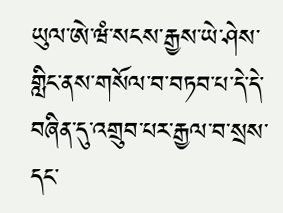ཡུལ་ཨེ་ཝཾ་སངས་རྒྱས་ཡེ་ཤེས་གླིང་ནས་གསོལ་བ་བཏབ་པ་དེ་དེ་བཞིན་དུ་འགྲུབ་པར་རྒྱལ་བ་སྲས་དང་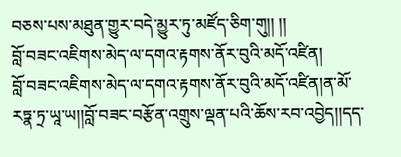བཅས་པས་མཐུན་གྱུར་བདེ་མྱུར་ཏུ་མཛོད་ཅིག་གུ།། །།
བློ་བཟང་འཇིགས་མེད་ལ་དགའ་རྟགས་ནོར་བུའི་མདོ་འཛིན།
བློ་བཟང་འཇིགས་མེད་ལ་དགའ་རྟགས་ནོར་བུའི་མདོ་འཛིན།ན་མོ་རཏྣ་ཏྲ་ཡཱ་ཡ།།བློ་བཟང་བརྩོན་འགྲུས་ལྡན་པའི་ཆོས་རབ་འབྱེད།།དད་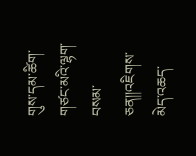གུས་དམ་ཚིག་གཙང་མའི་ལྷག་བསམ་ཅན།།འཇིགས་མེད་འཆད་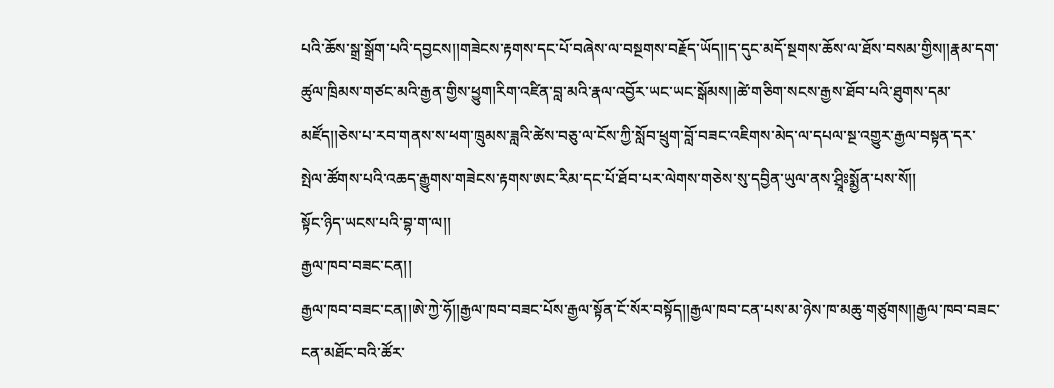པའི་ཆོས་སྒྲ་སྒྲོག་པའི་དབྱངས།།གཟེངས་རྟགས་དང་པོ་བཞེས་ལ་བསྔགས་བརྗོད་ཡོད།།ད་དུང་མདོ་སྔགས་ཆོས་ལ་ཐོས་བསམ་གྱིས།།རྣམ་དག་ཚུལ་ཁྲིམས་གཙང་མའི་རྒྱན་གྱིས་ཕྱུག།རིག་འཛིན་བླ་མའི་རྣལ་འབྱོར་ཡང་ཡང་སྒོམས།།ཚེ་གཅིག་སངས་རྒྱས་ཐོབ་པའི་ཐུགས་དམ་མཛོད།།ཅེས་པ་རབ་གནས་ས་ཕག་ཁྲུམས་ཟླའི་ཚེས་བཅུ་ལ་ངོས་ཀྱི་སློབ་ཕྲུག་བློ་བཟང་འཇིགས་མེད་ལ་དཔལ་སྔ་འགྱུར་རྒྱལ་བསྟན་དར་སྤེལ་ཚོགས་པའི་འཆད་རྒྱུགས་གཟེངས་རྟགས་ཨང་རིམ་དང་པོ་ཐོབ་པར་ལེགས་གཅེས་སུ་དབྱིན་ཡུལ་ནས་ཤྲཱིཿསྨྱོན་པས་སོ།།
སྟོང་ཉིད་ཡངས་པའི་བྷ་ག་ལ།།
རྒྱལ་ཁབ་བཟང་ངན།།
རྒྱལ་ཁབ་བཟང་ངན།།ཨེ་ཀྱེ་ཧོ།།རྒྱལ་ཁབ་བཟང་པོས་རྒྱལ་སྟོན་ངོ་སོར་བསྟོད།།རྒྱལ་ཁབ་ངན་པས་མ་ཉེས་ཁ་མཆུ་གཙུགས།།རྒྱལ་ཁབ་བཟང་ངན་མཐོང་བའི་ཚོར་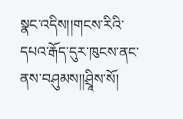སྣང་འདིས།།གངས་རིའི་དཔའ་རྒོད་དུར་ཁུངས་ནང་ནས་བཤུམས།།ཤྲཱིས་སོ།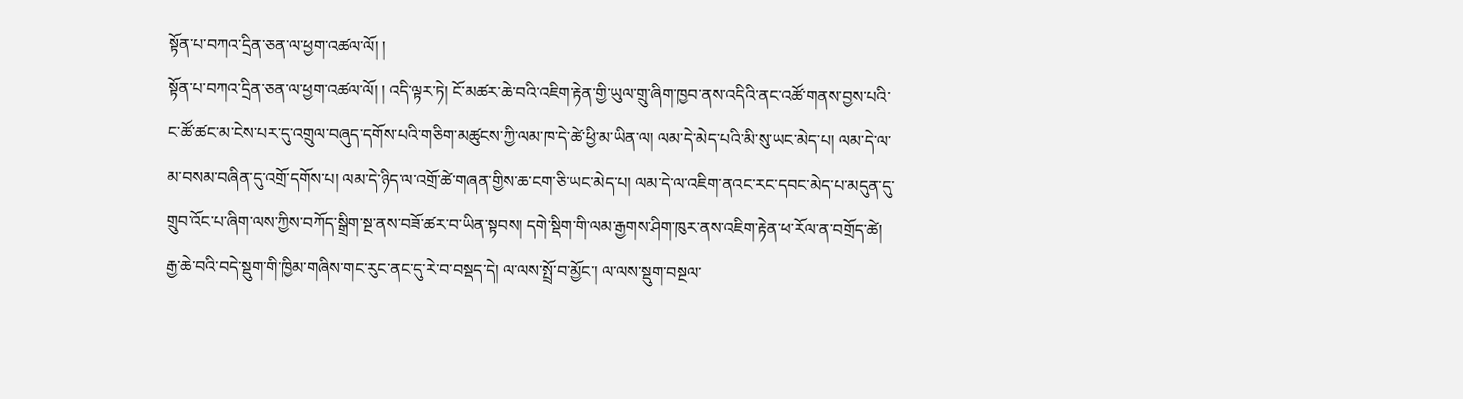སྟོན་པ་བཀའ་དྲིན་ཅན་ལ་ཕྱག་འཚལ་ལོ། །
སྟོན་པ་བཀའ་དྲིན་ཅན་ལ་ཕྱག་འཚལ་ལོ། ། འདི་ལྟར་ཏེ། ངོ་མཚར་ཆེ་བའི་འཇིག་རྟེན་གྱི་ཡུལ་གྲུ་ཞིག་ཁྱབ་ནས་འདིའི་ནང་འཚོ་གནས་བྱས་པའི་ང་ཚོ་ཚང་མ་ངེས་པར་དུ་འགྲུལ་བཞུད་དགོས་པའི་གཅིག་མཚུངས་ཀྱི་ལམ་ཁ་དེ་ཚེ་ཕྱི་མ་ཡིན་ལ། ལམ་དེ་མེད་པའི་མི་སུ་ཡང་མེད་པ། ལམ་དེ་ལ་མ་བསམ་བཞིན་དུ་འགྲོ་དགོས་པ། ལམ་དེ་ཉིད་ལ་འགྲོ་ཚེ་གཞན་གྱིས་ཆ་ངག་ཅི་ཡང་མེད་པ། ལམ་དེ་ལ་འཇིག་ནའང་རང་དབང་མེད་པ་མདུན་དུ་གྲུབ་འོང་པ་ཞིག་ལས་ཀྱིས་བཀོད་སྒྲིག་སྔ་ནས་བཟོ་ཚར་བ་ཡིན་སྟབས། དགེ་སྡིག་གི་ལམ་རྒྱགས་ཤིག་ཁུར་ནས་འཇིག་རྟེན་ཕ་རོལ་ན་བགྲོད་ཚེ། རྒྱ་ཆེ་བའི་བདེ་སྡུག་གི་ཁྱིམ་གཞིས་གང་རུང་ནང་དུ་རེ་བ་བསྡད་དེ། ལ་ལས་སྤྲོ་བ་མྱོང་། ལ་ལས་སྡུག་བསྔལ་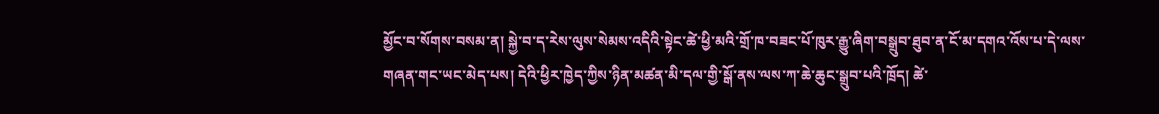མྱོང་བ་སོགས་བསམ་ན། སྐྱེ་བ་ད་རེས་ལུས་སེམས་འདིའི་སྟེང་ཚེ་ཕྱི་མའི་གྲོ་ཁ་བཟང་པོ་ཁུར་རྒྱུ་ཞིག་བསྒྲུབ་ཐུབ་ན་ངོ་མ་དགའ་འོས་པ་དེ་ལས་གཞན་གང་ཡང་མེད་པས། དེའི་ཕྱིར་ཁྱེད་ཀྱིས་ཉིན་མཚན་མི་དལ་གྱི་སྒོ་ནས་ལས་ཀ་ཆེ་ཆུང་སྒྲུབ་པའི་ཁྲོད། ཚེ་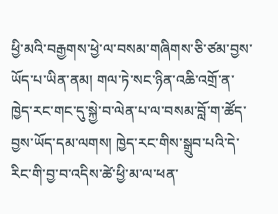ཕྱི་མའི་བརྒྱགས་ཕྱེ་ལ་བསམ་གཞིགས་ཅི་ཙམ་བྱས་ཡོད་པ་ཡིན་ནམ། གལ་ཏེ་སང་ཉིན་འཆི་འགྲོ་ན་ཁྱེད་རང་གང་དུ་སྐྱེ་བ་ལེན་པ་ལ་བསམ་བློ་ག་ཚོད་བྱས་ཡོད་དམ་ལགས། ཁྱེད་རང་གིས་སྒྲུབ་པའི་དེ་རིང་གི་བྱ་བ་འདིས་ཚེ་ཕྱི་མ་ལ་ཕན་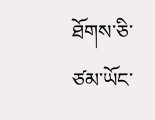ཐོགས་ཅི་ཙམ་ཡོང་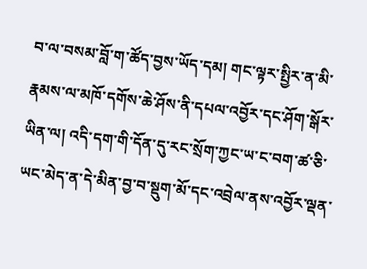བ་ལ་བསམ་བློ་ག་ཚོད་བྱས་ཡོད་དམ། གང་ལྟར་སྤྱིར་ན་མི་རྣམས་ལ་མཁོ་དགོས་ཆེ་ཤོས་ནི་དཔལ་འབྱོར་དང་ཤོག་སྒོར་ཡིན་ལ། འདི་དག་གི་དོན་དུ་རང་སྲོག་ཀྱང་ཡ་ང་བག་ཚ་ཅི་ཡང་མེད་ན་དེ་མིན་བྱ་བ་སྡུག་མོ་དང་འབྲེལ་ནས་འབྱོར་ལྡན་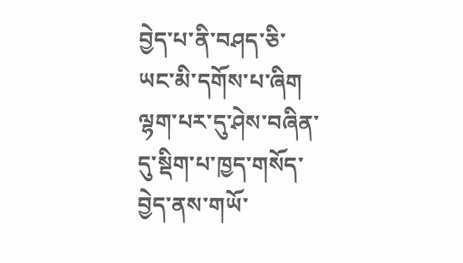བྱེད་པ་ནི་བཤད་ཅི་ཡང་མི་དགོས་པ་ཞིག ལྷག་པར་དུ་ཤེས་བཞིན་དུ་སྡིག་པ་ཁྱད་གསོད་བྱེད་ནས་གཡོ་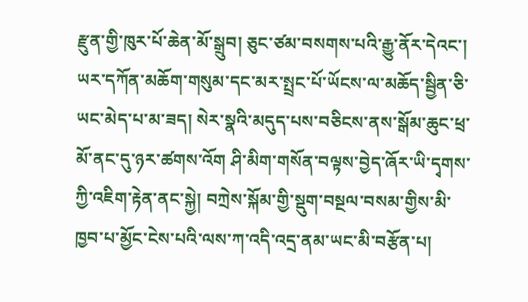རྫུན་གྱི་ཁུར་པོ་ཆེན་མོ་སྒྲུབ། ཅུང་ཙམ་བསགས་པའི་རྒྱུ་ནོར་དེའང་། ཡར་དཀོན་མཆོག་གསུམ་དང་མར་སྤྲང་པོ་ཡོངས་ལ་མཆོད་སྦྱིན་ཅི་ཡང་མེད་པ་མ་ཟད། སེར་སྣའི་མདུད་པས་བཅིངས་ནས་སྒོམ་ཆུང་ཕྲ་མོ་ནང་དུ་ཉར་ཚགས་འོག ཤི་མིག་གསོན་བལྟས་བྱེད་ཞོར་ཡི་དྭགས་ཀྱི་འཇིག་རྟེན་ནང་སྐྱེ། བཀྲེས་སྐོམ་གྱི་སྡུག་བསྔལ་བསམ་གྱིས་མི་ཁྱབ་པ་མྱོང་ངེས་པའི་ལས་ཀ་འདི་འདྲ་ནམ་ཡང་མི་བརྩོན་པ།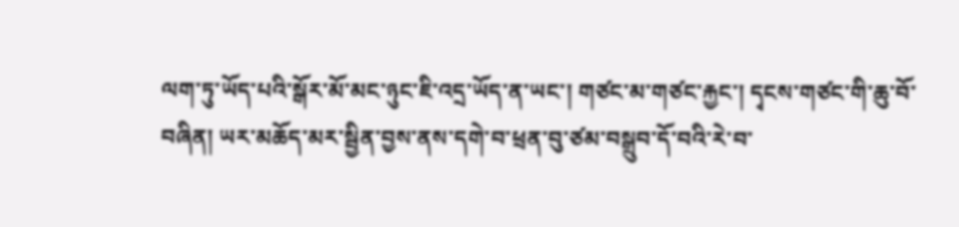ལག་ཏུ་ཡོད་པའི་སྒོར་མོ་མང་ཉུང་ཇི་འདྲ་ཡོད་ན་ཡང་། གཙང་མ་གཙང་རྐྱང་། དྭངས་གཙང་གི་ཆུ་བོ་བཞིན། ཡར་མཆོད་མར་སྦྱིན་བྱས་ནས་དགེ་བ་ཕྲན་བུ་ཙམ་བསྒྲུབ་དོ་བའི་རེ་བ་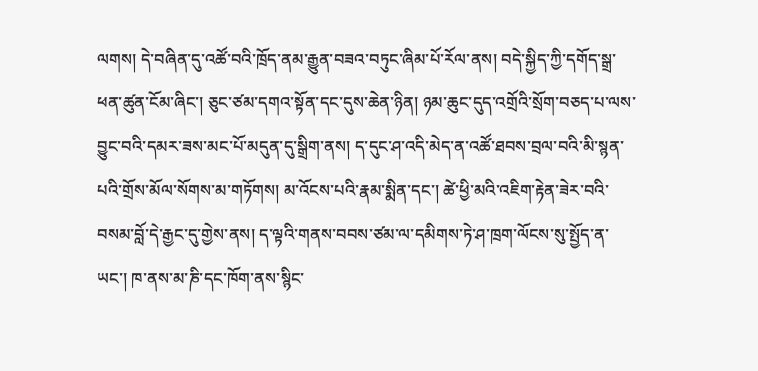ལགས། དེ་བཞིན་དུ་འཚོ་བའི་ཁྲོད་ནམ་རྒྱུན་བཟའ་བཏུང་ཞིམ་པོ་རོལ་ནས། བདེ་སྐྱིད་ཀྱི་དགོད་སྒྲ་ཕན་ཚུན་ངོམ་ཞིང་། ཅུང་ཙམ་དགའ་སྟོན་དང་དུས་ཆེན་ཉིན། ཉམ་ཆུང་དུད་འགྲོའི་སྲོག་བཅད་པ་ལས་བྱུང་བའི་དམར་ཟས་མང་པོ་མདུན་དུ་སྒྲིག་ནས། ད་དུང་ཤ་འདི་མེད་ན་འཚོ་ཐབས་བྲལ་བའི་མི་སྙན་པའི་གྲོས་མོལ་སོགས་མ་གཏོགས། མ་འོངས་པའི་རྣམ་སྨིན་དང་། ཚེ་ཕྱི་མའི་འཇིག་རྟེན་ཟེར་བའི་བསམ་བློ་དེ་རྒྱང་དུ་གྱེས་ནས། ད་ལྟའི་གནས་བབས་ཙམ་ལ་དམིགས་ཏེ་ཤ་ཁྲག་ལོངས་སུ་སྤྱོད་ན་ཡང་། ཁ་ནས་མ་ཎི་དང་ཁོག་ནས་སྙིང་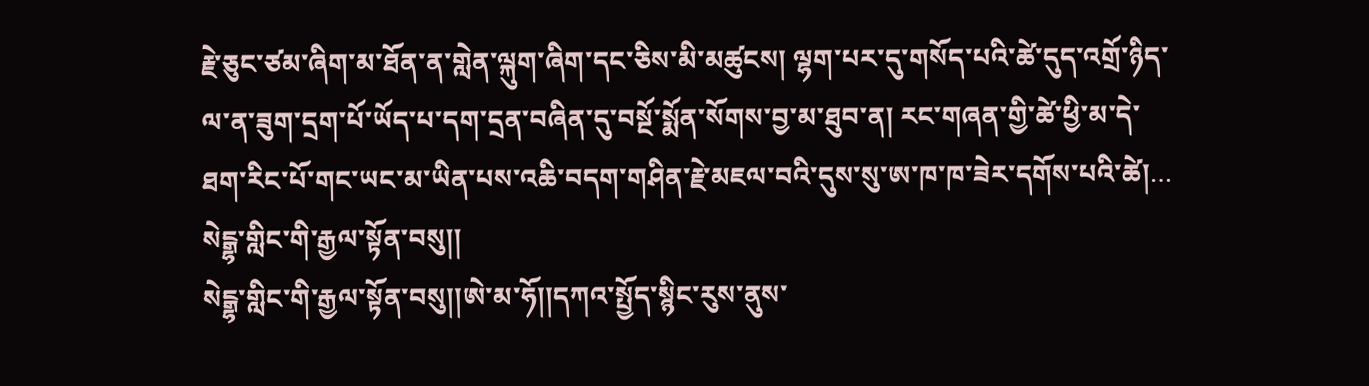རྗེ་ཅུང་ཙམ་ཞིག་མ་ཐོན་ན་གླེན་ལྐུག་ཞིག་དང་ཅིས་མི་མཚུངས། ལྷག་པར་དུ་གསོད་པའི་ཚེ་དུད་འགྲོ་ཉིད་ལ་ན་ཟུག་དྲག་པོ་ཡོད་པ་དག་དྲན་བཞིན་དུ་བསྔོ་སྨོན་སོགས་བྱ་མ་ཐུབ་ན། རང་གཞན་གྱི་ཚེ་ཕྱི་མ་དེ་ཐག་རིང་པོ་གང་ཡང་མ་ཡིན་པས་འཆི་བདག་གཤིན་རྗེ་མཇལ་བའི་དུས་སུ་ཨ་ཁ་ཁ་ཟེར་དགོས་པའི་ཚེ།…
སེངྒྷ་གླིང་གི་རྒྱལ་སྟོན་བསུ།།
སེངྒྷ་གླིང་གི་རྒྱལ་སྟོན་བསུ།།ཨེ་མ་ཧོ།།དཀའ་སྤྱོད་སྙིང་རུས་ནུས་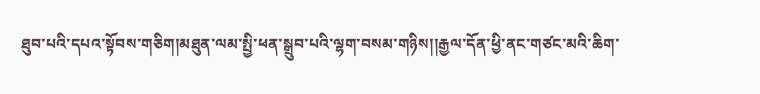ཐུབ་པའི་དཔའ་སྟོབས་གཅིག།མཐུན་ལམ་སྤྱི་ཕན་སྒྲུབ་པའི་ལྷག་བསམ་གཉིས།།རྒྱལ་དོན་ཕྱི་ནང་གཙང་མའི་ཆིག་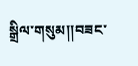སྒྲིལ་གསུམ།།བཟང་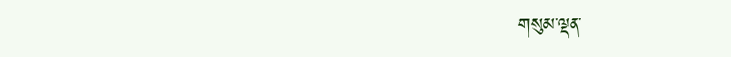གསུམ་ལྡན་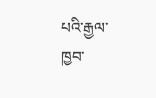པའི་རྒྱལ་ཁྱབ་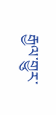རྒྱལ་གྱུར་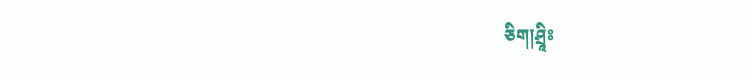ཅིག།ཤྲཱིཿ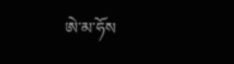ཨེ་མ་ཧོས